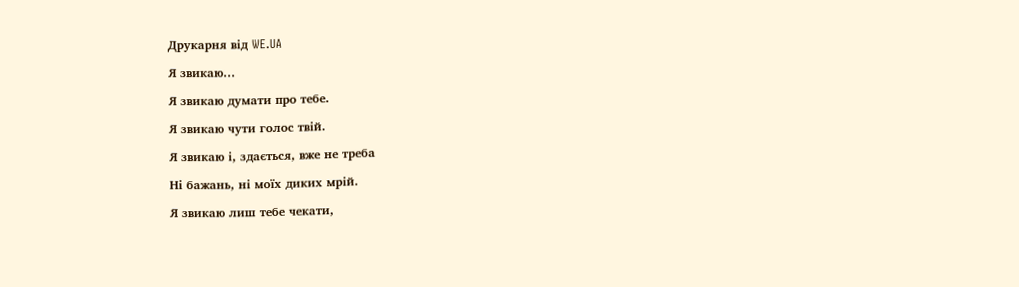Друкарня від WE.UA

Я звикаю…

Я звикаю думати про тебе.

Я звикаю чути голос твій.

Я звикаю і, здається, вже не треба

Ні бажань, ні моїх диких мрій.

Я звикаю лиш тебе чекати,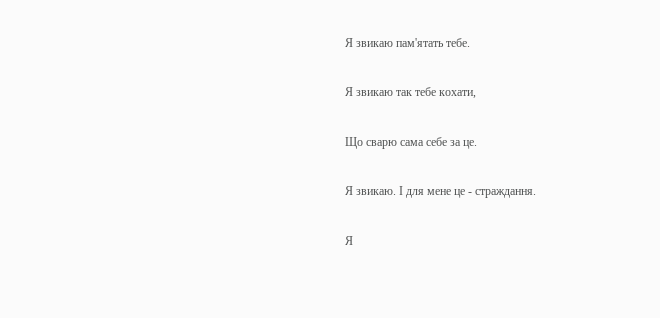Я звикаю пам'ятать тебе.

Я звикаю так тебе кохати,

Що сварю сама себе за це.

Я звикаю. І для мене це - страждання.

Я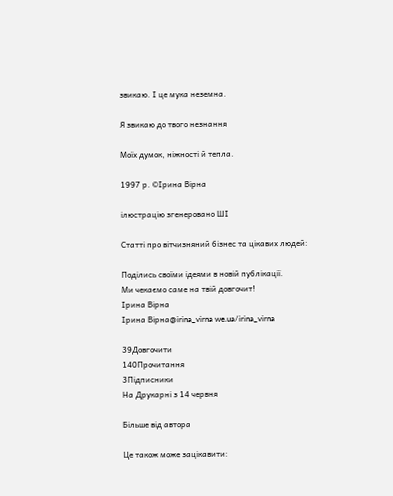звикаю. І це мука неземна.

Я звикаю до твого незнання

Моїх думок, ніжності й тепла.

1997 р. ©Ірина Вірна

ілюстрацію згенеровано ШІ

Статті про вітчизняний бізнес та цікавих людей:

Поділись своїми ідеями в новій публікації.
Ми чекаємо саме на твій довгочит!
Ірина Вірна
Ірина Вірна@irina_virna we.ua/irina_virna

39Довгочити
140Прочитання
3Підписники
На Друкарні з 14 червня

Більше від автора

Це також може зацікавити: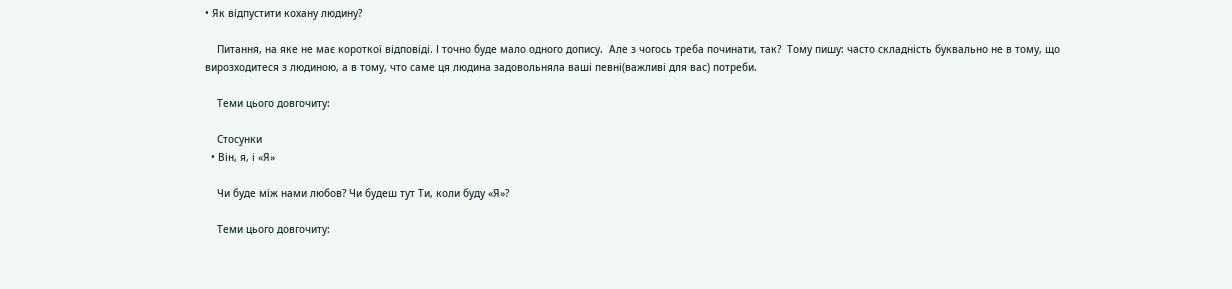• Як відпустити кохану людину?

    Питання, на яке не має короткої відповіді. І точно буде мало одного допису.  Але з чогось треба починати, так?  Тому пишу: часто складність буквально не в тому, що вирозходитеся з людиною, а в тому, что саме ця людина задовольняла ваші певні(важливі для вас) потреби.

    Теми цього довгочиту:

    Стосунки
  • Він, я, і «Я»

    Чи буде між нами любов? Чи будеш тут Ти, коли буду «Я»?

    Теми цього довгочиту: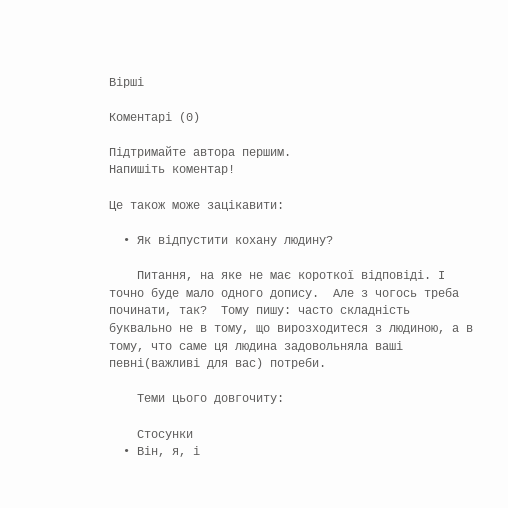Вірші

Коментарі (0)

Підтримайте автора першим.
Напишіть коментар!

Це також може зацікавити:

  • Як відпустити кохану людину?

    Питання, на яке не має короткої відповіді. І точно буде мало одного допису.  Але з чогось треба починати, так?  Тому пишу: часто складність буквально не в тому, що вирозходитеся з людиною, а в тому, что саме ця людина задовольняла ваші певні(важливі для вас) потреби.

    Теми цього довгочиту:

    Стосунки
  • Він, я, і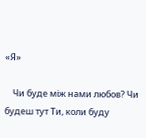«Я»

    Чи буде між нами любов? Чи будеш тут Ти, коли буду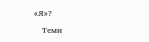«Я»?

    Теми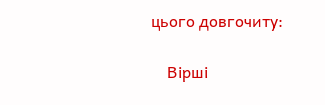цього довгочиту:

    Вірші